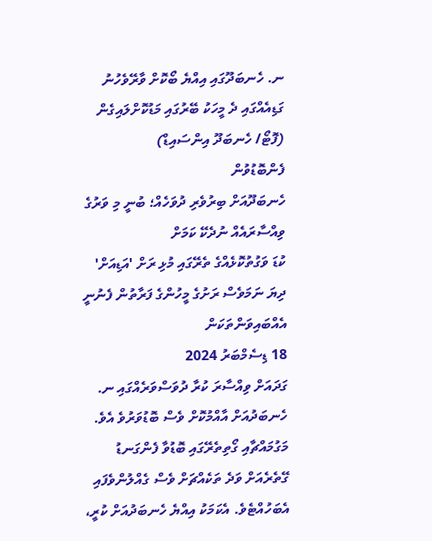ނ. ހެނބަދޫގައި އިއްޔެ ބޯކޮށް ވާރޭވެހުނު ގަޑިއެއްގައި ދެ މީހަކު ބޭރުގައި މަޑުކޮށްލައިގެން (ފޮޓޯ/ ހެނބަދޫ އިންސައިޑް)
ފެންބޮޑުވުން
ހެނބަދޫއަށް ބިރުވެރި ދުވަހެއް؛ ބުނީ މި ވަރުގެ ވިއްސާރައެއް ނުދެކޭ ކަމަށް
ކުޑަ ވަގުތުކޮޅެއްގެ ތެރޭގައި މުޅި ރަށް 'އަޑިއަށް' ދިޔަ ނަމަވެސް ރަށުގެ މީހުންގެ ފަރާތުން ފެނުނީ އެއްބައިވަންތަކަން
18 ޑިސެމްބަރު 2024
ގަދައަށް ވިއްސާރަ ކުރާ ދުވަސްވަރެއްގައި ނ. ހެނބަދުއަށް އާއްމުކޮށް ވެސް ބޮޑުވަރުވެ އެވެ. މަގުމައްޗާއި ގޯތިތެރޭގައި ބޮޑުވާ ފެންގަނޑު ގޭތެރެއަށް ވަދެ ތަކެއްޗަށް ވެސް ގެއްލުންވެފައި އެބަހުއްޓެވެ. އެކަމަކު އިއްޔެ ހެނބަދުއަށް ކުރީ،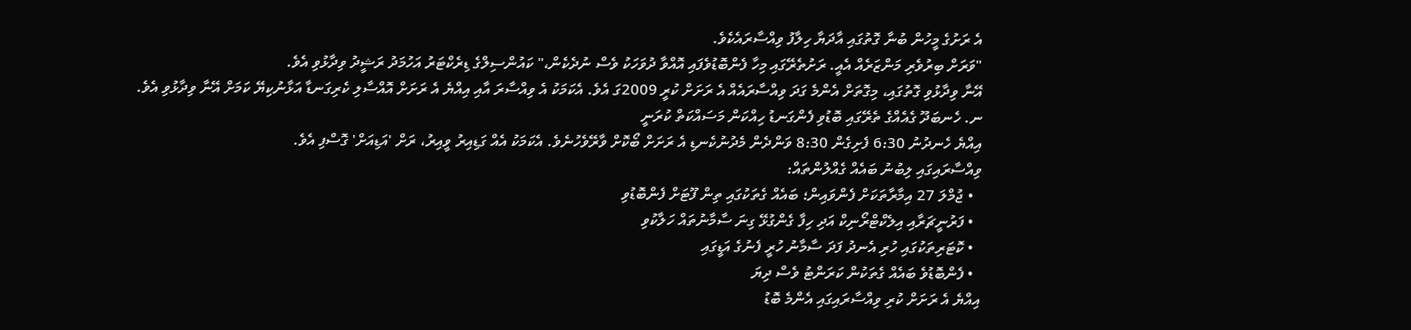އެ ރަށުގެ މީހުން ބުނާ ގޮތުގައި އާދަޔާ ހިލާފު ވިއްސާރައެކެވެ.
"ވަރަށް ބިރުވެރި މަންޒަރެއް އެއީ. ރަށުތެރޭގައި މިހާ ފެންބޮޑުވެފައި އޮއްވާ ދުވަހަކު ވެސް ނުދެކެން،" ކައުންސިލްގެ ޑިރެކްޓަރު އަހުމަދު ރަޝީދު ވިދާޅުވި އެވެ.
އޭނާ ވިދާޅުވި ގޮތުގައި، މިގޮތަށް އެންމެ ގަދަ ވިއްސާރައެއް އެ ރަށަށް ކުރީ 2009ގަ އެވެ. އެކަމަކު އެ ވިއްސާރަ އާއި އިއްޔެ އެ ރަށަށް އޮއްސާލި ކެރިގަނޑާ އަޅާނުކިޔޭ ކަމަށް އޭނާ ވިދާޅުވި އެވެ.
ނ. ހެނބަދޫ ގެއެއްގެ ތެރޭގައި ބޮޑުވި ފެންގަނޑު ހިއްކަން މަސައްކަތް ކުރަނީ
އިއްޔެ ހެނދުނު 6:30 ފެށިގެން 8:30 ވަންދެން މެދުނުކެނޑި އެ ރަށަށް ބޯކޮށް ވާރޭވެހުނެވެ. އެކަމަކު އެއް ގަޑިއިރު ވީއިރު، ރަށް 'އަޑިއަށް' ގޮސްފި އެވެ.
ވިއްސާރައިގައި ލިބުނު ބައެއް ގެއްލުންތައް:
  • ޖުމްލަ 27 އިމާރާތަކަށް ފެންވައިން؛ ބައެއް ގެތަކުގައި ތިން ފޫޓަށް ފެންބޮޑުވި
  • ފަރުނީޗަރާއި އިލެކްޓްރޯނިކް އަދި ހިފާ ގެންގުޅޭ ގިނަ ސާމާނުތައް ހަލާކުވި
  • ކޮޓަރިތަކުގައި ހުރި އެނދު ފަދަ ސާމާނު ހުރީ ފެނުގެ އަޑީގައި
  • ފެންބޮޑުވެ ބައެއް ގެތަކުން ކަރަންޓު ވެސް ދިޔަ
އިއްޔެ އެ ރަށަށް ކުރި ވިއްސާރައިގައި އެންމެ ބޮޑު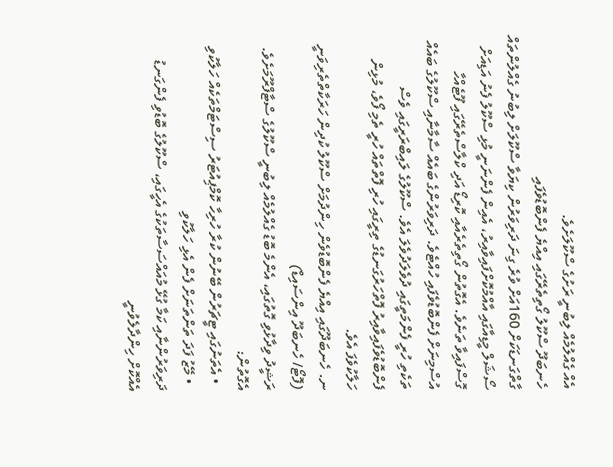އެއް ގެއްލުމެއް ލިބުނީ ރަށުގެ ސްކޫލަށެވެ.
ހެނބަދޫ ސްކޫލު ގޯތިތެރޭގައި އިއްޔެ ފެންބޮޑުވެފައި
ގާތްގަނޑަކަށް 160އަށް ވުރެ ގިނަ ދަރިވަރުން ކިޔަވާ ސްކޫލަށް ލިބުނު ގެއްލުންތައް ސޯޝަލް މީޑިއާގައި އާއްމުކޮށްފައިވާއިރު، އެއިން ފެންނަނީ މުޅި ސްކޫލު ފެނު އަޑިއަށް ގޮސްފައިވާ ތަނެވެ. އެގޮތުން ގޯތިތެރެއާއި ކޮރިޑޯ އަދި ކްލާސްތެރޭގައި ފޫޓެއްހާ އުސްމިނަށް ފެންބޮޑުވެފައި ހުއްޓެވެ. ދަރިވަރުންގެ ބައެއް ސާމާނާއި ސްކޫލުގެ ބައެއް ތަކެތި ހުރީ ފެންމަތީގައި ދުވެލަދުވެލަ އެވެ. ސްކޫލުގެ ލައިބްރަރީގައި ވެސް ފެންބޮޑުވެފައިވާއިރު ފޮތްހަރުގަނޑުގެ ތިރީގައި ހުރި ފޮތްތައް ހުރީ ތެމި ފޯވެ، މުޅިން ހަލާކުވެފަ އެވެ.
ނ. ހެނބަދޫގައި އިއްޔެ ފެންބޮޑުވެން ހިންދުމަށް ސްކޫލު ކުދިން ހަރަކާތްތެރިވަނީ (ފޮޓޯ/ ހެނބަދޫ އިންސައިޑް)
ރަޝީދު ވިދާޅުވި ގޮތުގައި، އެންމެ ބޮޑު ގެއްލުމެއް ލިބުނީ ސްކޫލުގެ ސްޓާފްރޫމަށެވެ. އެގޮތުން:
  • އެތަނުގައި ޓީޗަރުން ބޭނުން ކުރާ ހުރިހާ ކޮމްޕިއުޓަރު ސިސްޓަމްތަކެއް ހަލާކުވި
  • މޭޒު ފަދަ ތަންތަނަށް ފެން އެޅި ހަލާކުވި
ދަރިވަރުންނާއި ކަމާ ގުޅޭ މުއައްސަސާތަކުގެ އެހީގައި، ސްކޫލުގެ ބޮޑުވި ފެންގަނޑު އެއްކޮށް ހިންދާލެވުނީ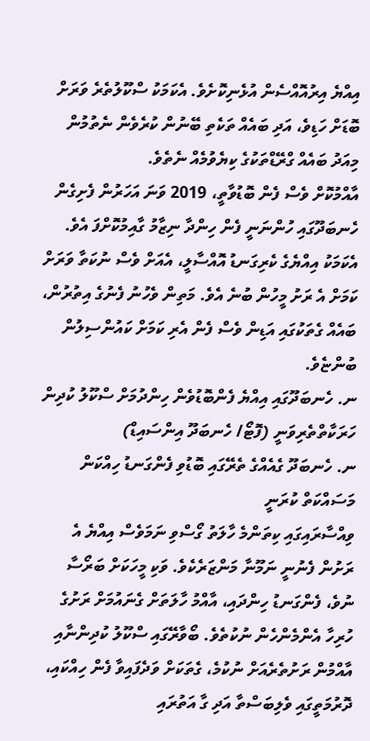އިއްޔެ އިރުއޮއްސެން އުޅެނިކޮށެވެ. އެކަމަކު ސްކޫލުތެރެ ވަރަށް ބޮޑަށް ހަޑިވެ، އަދި ބައެއް ތަކެތި ބޭނުން ކުރެވެން ނެތުމުން މިއަދު ބައެއް ގްރޭޑްތަކުގެ ކިޔެވުމެއް ނެތެވެ.
އާއްމުކޮށް ވެސް ފެން ބޮޑުވާތީ، 2019 ވަނަ އަހަރުން ފެށިގެން ހެނބަދޫގައި ހުންނަނީ ފެން ހިންދާ ނިޒާމު ގާއިމުކޮށްފަ އެވެ. އެކަމަކު އިއްޔެގެ ކެރިގަނޑު އޮއްސާލީ، އެއަށް ވެސް ނުކަތާ ވަރަށް ކަމަށް އެ ރަށު މީހުން ބުނެ އެވެ. މަތިން ވެހުނު ފެނުގެ އިތުރުން، ބައެއް ގެތަކުގައި އަޑިން ވެސް ފެން އެރި ކަމަށް ކައުންސިލުން ބުންޏެވެ.
ނ. ހެނބަދޫގައި އިއްޔެ ފެންބޮޑުވެން ހިންދުމަށް ސްކޫލު ކުދިން ހަރަކާތްތެރިވަނީ (ފޮޓޯ/ ހެނބަދޫ އިންސައިޑް)
ނ. ހެނބަދޫ ގެއެއްގެ ތެރޭގައި ބޮޑުވި ފެންގަނޑު ހިއްކަން މަސައްކަތް ކުރަނީ
ވިއްސާރައިގައި ކިތަންމެ ހާލަތު ގޯސްވި ނަމަވެސް އިއްޔެ އެ ރަށުން ފެނުނީ ނަމޫނާ މަންޒަރެކެވެ. ވަކި މީހަކަށް ބަރޯސާ ނުވެ، ފެންގަނޑު ހިންދައި، އާއްމު ހާލަތަށް ގެނައުމަށް ރަށުގެ ހުރިހާ އެންމެންހެން ނުކުތެވެ. ބޯވާރޭގައި ސްކޫލު ކުދިންނާއި އާއްމުން ރަށުތެރެއަށް ނުކުމެ، ގެތަކަށް ވަދެފައިވާ ފެން ހިއްކައި، ދޮރުމަތީގައި ވެލިބަސްތާ އަދި ގާ އަތުރައި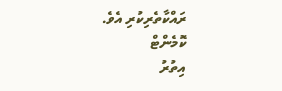ރައްކާތެރިކުރި އެވެ.
ކޮމެންޓް
އިތުރު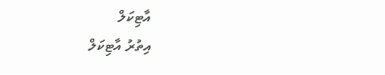އާޓިކަލް
އިތުރު އާޓިކަލް